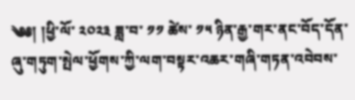༄༅། །ཕྱི་ལོ་ ༢༠༢༣ ཟླ་བ་ ༡༡ ཚེས་ ༡༥ ཉིན་རྒྱ་གར་ནང་བོད་དོན་ཞུ་གཏུག་སྤེལ་ཕྱོགས་ཀྱི་ལག་བསྟར་འཆར་གཞི་གཏན་འབེབས་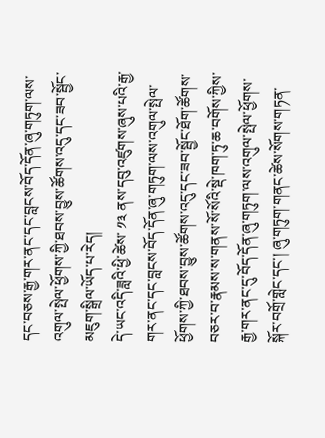དང་བཅས་རྒྱ་གར་ནང་དང་བླངས་བོད་དོན་ཞུ་གཏུག་ལས་འགུལ་སྤེལ་ཕྱོགས་ཀྱི་ཐབས་བྱུས་ཚོགས་འདུ་དང་ཟབ་སྦྱོང་མཇུག་སྒྲིལ་ཡོད་པ་རེད།
དེ་ཡང་འདི་ཟླའི་ཕྱི་ཚེས་ ༡༣ ནས་དབུ་འཛུགས་ཞུས་པའི་རྒྱ་གར་ནང་དང་བླངས་བོད་དོན་ཞུ་གཏུག་ལས་འགུལ་སྤེལ་ཕྱོགས་ཀྱི་ཐབས་བྱུས་ཚོགས་འདུ་དང་ཟབ་སྦྱོང་ཐོག་ཚོགས་བཅར་བ་རྣམས་ས་གནས་སོ་སོའི་སྡེ་ཁག་ཏུ་ཆ་བགོས་ཀྱིས་རྒྱ་གར་ནང་དུ་བོད་དོན་ཞུ་གཏུག་ལས་འགུལ་སྤེལ་ཕྱོགས་སྐོར་བགྲོ་གླེང་དང་། ཞུ་གཏུག་གནང་ཚེས་སོགས་གཏན་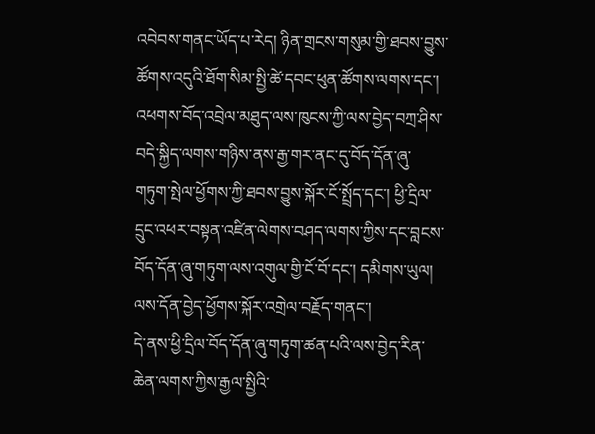འབེབས་གནང་ཡོད་པ་རེད། ཉིན་གྲངས་གསུམ་གྱི་ཐབས་བྱུས་ཚོགས་འདུའི་ཐོག་སིམ་སྤྱི་ཚེ་དབང་ཕུན་ཚོགས་ལགས་དང་། འཕགས་བོད་འབྲེལ་མཐུད་ལས་ཁུངས་ཀྱི་ལས་བྱེད་བཀྲ་ཤིས་བདེ་སྐྱིད་ལགས་གཉིས་ནས་རྒྱ་གར་ནང་དུ་བོད་དོན་ཞུ་གཏུག་སྤེལ་ཕྱོགས་ཀྱི་ཐབས་བྱུས་སྐོར་ངོ་སྤྲོད་དང་། ཕྱི་དྲིལ་དྲུང་འཕར་བསྟན་འཛིན་ལེགས་བཤད་ལགས་ཀྱིས་དང་བླངས་བོད་དོན་ཞུ་གཏུག་ལས་འགུལ་གྱི་ངོ་བོ་དང་། དམིགས་ཡུལ། ལས་དོན་བྱེད་ཕྱོགས་སྐོར་འགྲེལ་བརྗོད་གནང་།
དེ་ནས་ཕྱི་དྲིལ་བོད་དོན་ཞུ་གཏུག་ཚན་པའི་ལས་བྱེད་རིན་ཆེན་ལགས་ཀྱིས་རྒྱལ་སྤྱིའི་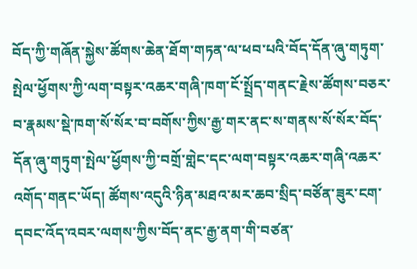བོད་ཀྱི་གཞོན་སྐྱེས་ཚོགས་ཆེན་ཐོག་གཏན་ལ་ཕབ་པའི་བོད་དོན་ཞུ་གཏུག་སྤེལ་ཕྱོགས་ཀྱི་ལག་བསྟར་འཆར་གཞི་ཁག་ངོ་སྤྲོད་གནང་རྗེས་ཚོགས་བཅར་བ་རྣམས་སྡེ་ཁག་སོ་སོར་བ་བགོས་ཀྱིས་རྒྱ་གར་ནང་ས་གནས་སོ་སོར་བོད་དོན་ཞུ་གཏུག་སྤེལ་ཕྱོགས་ཀྱི་བགྲོ་གླེང་དང་ལག་བསྟར་འཆར་གཞི་འཆར་འགོད་གནང་ཡོད། ཚོགས་འདུའི་ཉིན་མཐའ་མར་ཆབ་སྲིད་བཙོན་ཟུར་ངག་དབང་འོད་འབར་ལགས་ཀྱིས་བོད་ནང་རྒྱ་ནག་གི་བཙན་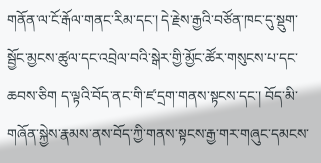གནོན་ལ་ངོ་རྒོལ་གནང་རིམ་དང་། དེ་རྗེས་རྒྱའི་བཙོན་ཁང་དུ་སྡུག་སྦྱོང་མྱངས་ཚུལ་དང་འབྲེལ་བའི་སྒེར་གྱི་མྱོང་ཚོར་གསུངས་པ་དང་ཆབས་ཅིག ད་ལྟའི་བོད་ནང་གི་ཛ་དྲག་གནས་སྟངས་དང་། བོད་མི་གཞོན་སྐྱེས་རྣམས་ནས་བོད་ཀྱི་གནས་སྟངས་རྒྱ་གར་གཞུང་དམངས་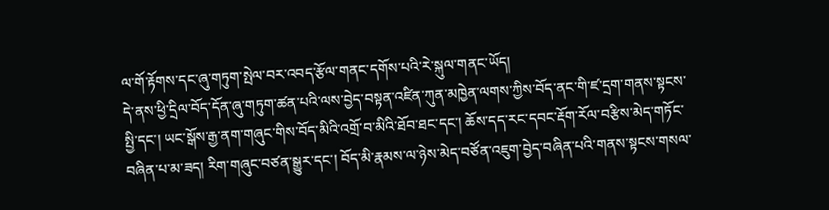ལ་གོ་རྟོགས་དང་ཞུ་གཏུག་སྤེལ་བར་འབད་རྩོལ་གནང་དགོས་པའི་རེ་སྐུལ་གནང་ཡོད།
དེ་ནས་ཕྱི་དྲིལ་བོད་དོན་ཞུ་གཏུག་ཚན་པའི་ལས་བྱེད་བསྟན་འཛིན་ཀུན་མཁྱེན་ལགས་ཀྱིས་བོད་ནང་གི་ཛ་དྲག་གནས་སྟངས་སྤྱི་དང་། ཡང་སྒོས་རྒྱ་ནག་གཞུང་གིས་བོད་མིའི་འགྲོ་བ་མིའི་ཐོབ་ཐང་དང་། ཆོས་དད་རང་དབང་རྡོག་རོལ་བརྩིས་མེད་གཏོང་བཞིན་པ་མ་ཟད། རིག་གཞུང་བཙན་སྒྱུར་དང་། བོད་མི་རྣམས་ལ་ཉེས་མེད་བཙོན་འཇུག་བྱེད་བཞིན་པའི་གནས་སྟངས་གསལ་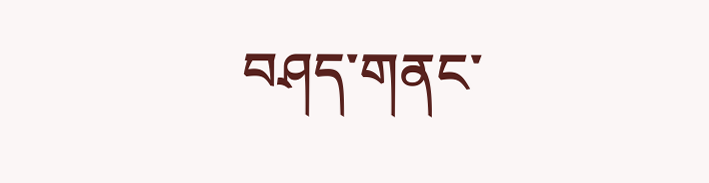བཤད་གནང་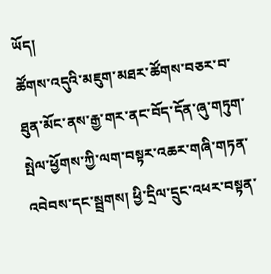ཡོད།
ཚོགས་འདུའི་མཇུག་མཐར་ཚོགས་བཅར་བ་ཐུན་མོང་ནས་རྒྱ་གར་ནང་བོད་དོན་ཞུ་གཏུག་སྤེལ་ཕྱོགས་ཀྱི་ལག་བསྟར་འཆར་གཞི་གཏན་འབེབས་དང་སྦྲགས། ཕྱི་དྲིལ་དྲུང་འཕར་བསྟན་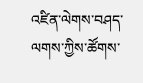འཛིན་ལེགས་བཤད་ལགས་ཀྱིས་ཚོགས་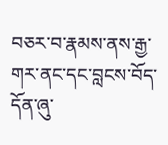བཅར་བ་རྣམས་ནས་རྒྱ་གར་ནང་དང་བླངས་བོད་དོན་ཞུ་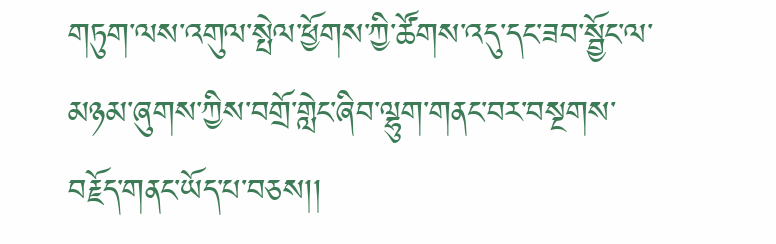གཏུག་ལས་འགུལ་སྤེལ་ཕྱོགས་ཀྱི་ཚོགས་འདུ་དང་ཟབ་སྦྱོང་ལ་མཉམ་ཞུགས་ཀྱིས་བགྲོ་གླེང་ཞིབ་ལྷུག་གནང་བར་བསྔགས་བརྗོད་གནང་ཡོད་པ་བཅས།།